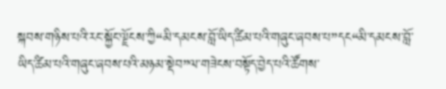སྐབས་གཉིས་པའི་རང་སྐྱོང་ལྗོངས་ཀྱི“མི་དམངས་བློ་ཡིད་ཚིམ་པའི་གཞུང་ཞབས་པ”དང“མི་དམངས་བློ་ཡིད་ཚིམ་པའི་གཞུང་ཞབས་པའི་མཉམ་སྡེབ”ལ་གཟེངས་བསྟོད་བྱེད་པའི་ཚོགས་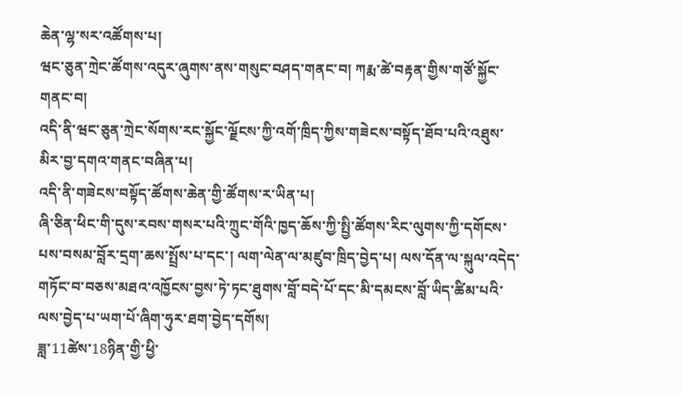ཆེན་ལྷ་སར་འཚོགས་པ།
ཝང་ཅུན་ཀྲེང་ཚོགས་འདུར་ཞུགས་ནས་གསུང་བཤད་གནང་བ། ཀརྨ་ཚེ་བརྟན་གྱིས་གཙོ་སྐྱོང་གནང་བ།
འདི་ནི་ཝང་ཅུན་ཀྲེང་སོགས་རང་སྐྱོང་ལྗོངས་ཀྱི་འགོ་ཁྲིད་ཀྱིས་གཟེངས་བསྟོད་ཐོབ་པའི་འཐུས་མིར་བྱ་དགའ་གནང་བཞིན་པ།
འདི་ནི་གཟེངས་བསྟོད་ཚོགས་ཆེན་གྱི་ཚོགས་ར་ཡིན་པ།
ཞི་ཅིན་ཕིང་གི་དུས་རབས་གསར་པའི་ཀྲུང་གོའི་ཁྱད་ཆོས་ཀྱི་སྤྱི་ཚོགས་རིང་ལུགས་ཀྱི་དགོངས་པས་བསམ་བློར་དྲག་ཆས་སྤྲོས་པ་དང་། ལག་ལེན་ལ་མཛུབ་ཁྲིད་བྱེད་པ། ལས་དོན་ལ་སྐུལ་འདེད་གཏོང་བ་བཅས་མཐའ་འཁྱོངས་བྱས་ཏེ་ཏང་ཐུགས་བློ་བདེ་པོ་དང་མི་དམངས་བློ་ཡིད་ཚིམ་པའི་ལས་བྱེད་པ་ཡག་པོ་ཞིག་ཧུར་ཐག་བྱེད་དགོས།
ཟླ་11ཚེས་18ཉིན་གྱི་ཕྱི་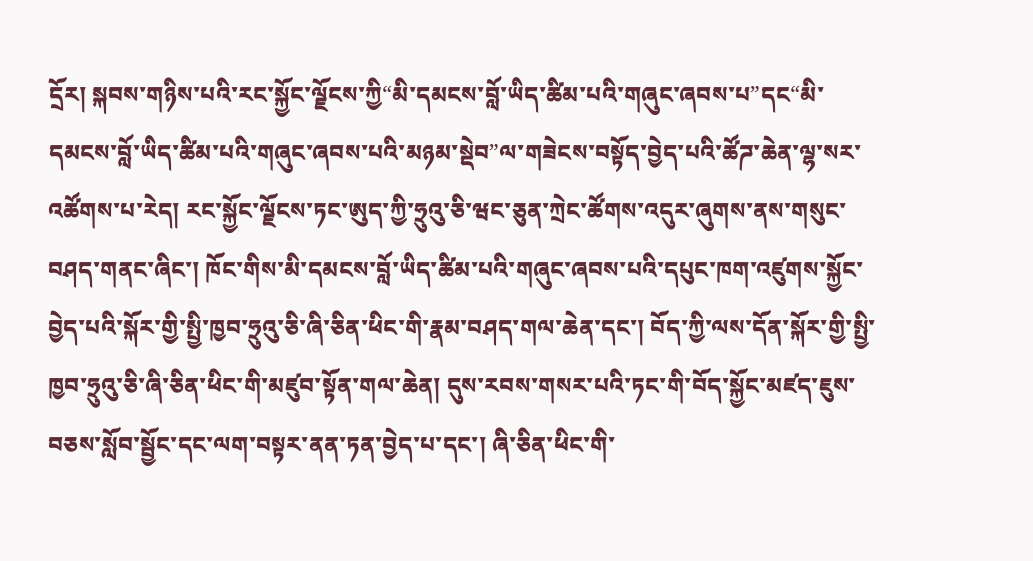དྲོར། སྐབས་གཉིས་པའི་རང་སྐྱོང་ལྗོངས་ཀྱི“མི་དམངས་བློ་ཡིད་ཚིམ་པའི་གཞུང་ཞབས་པ”དང“མི་དམངས་བློ་ཡིད་ཚིམ་པའི་གཞུང་ཞབས་པའི་མཉམ་སྡེབ”ལ་གཟེངས་བསྟོད་བྱེད་པའི་ཚོཌ་ཆེན་ལྷ་སར་འཚོགས་པ་རེད། རང་སྐྱོང་ལྗོངས་ཏང་ཨུད་ཀྱི་ཧྲུའུ་ཅི་ཝང་ཅུན་ཀྲེང་ཚོགས་འདུར་ཞུགས་ནས་གསུང་བཤད་གནང་ཞིང་། ཁོང་གིས་མི་དམངས་བློ་ཡིད་ཚིམ་པའི་གཞུང་ཞབས་པའི་དཔུང་ཁག་འཛུགས་སྐྱོང་བྱེད་པའི་སྐོར་གྱི་སྤྱི་ཁྱབ་ཧྲུའུ་ཅི་ཞི་ཅིན་ཕིང་གི་རྣམ་བཤད་གལ་ཆེན་དང་། བོད་ཀྱི་ལས་དོན་སྐོར་གྱི་སྤྱི་ཁྱབ་ཧྲུའུ་ཅི་ཞི་ཅིན་ཕིང་གི་མཛུབ་སྟོན་གལ་ཆེན། དུས་རབས་གསར་པའི་ཏང་གི་བོད་སྐྱོང་མཛད་ཇུས་བཅས་སློབ་སྦྱོང་དང་ལག་བསྟར་ནན་ཏན་བྱེད་པ་དང་། ཞི་ཅིན་ཕིང་གི་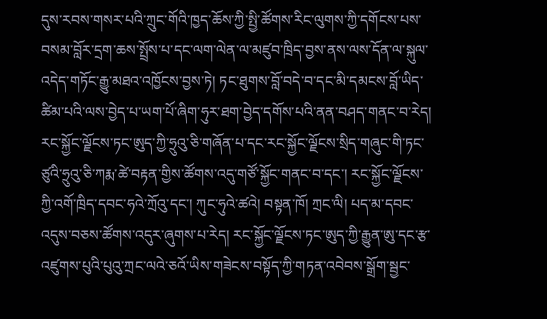དུས་རབས་གསར་པའི་ཀྲུང་གོའི་ཁྱད་ཆོས་ཀྱི་སྤྱི་ཚོགས་རིང་ལུགས་ཀྱི་དགོངས་པས་བསམ་བློར་དྲག་ཆས་སྤྲོས་པ་དང་ལག་ལེན་ལ་མཛུབ་ཁྲིད་བྱས་ནས་ལས་དོན་ལ་སྐུལ་འདེད་གཏོང་རྒྱུ་མཐའ་འཁྱོངས་བྱས་ཏེ། ཏང་ཐུགས་བློ་བདེ་བ་དང་མི་དམངས་བློ་ཡིད་ཚིམ་པའི་ལས་བྱེད་པ་ཡག་པོ་ཞིག་ཧུར་ཐག་བྱེད་དགོས་པའི་ནན་བཤད་གནང་བ་རེད།
རང་སྐྱོང་ལྗོངས་ཏང་ཨུད་ཀྱི་ཧྲུའུ་ཅི་གཞོན་པ་དང་རང་སྐྱོང་ལྗོངས་སྲིད་གཞུང་གི་ཏང་ཙུའི་ཧྲུའུ་ཅི་ཀརྨ་ཚེ་བརྟན་གྱིས་ཚོགས་འདུ་གཙོ་སྐྱོང་གནང་བ་དང་། རང་སྐྱོང་ལྗོངས་ཀྱི་འགོ་ཁྲིད་དབང་ཧའེ་ཀྲོའུ་དང་། ཀུང་ཧུའེ་ཚའེ། བསྟན་ཁོ། ཀྲང་ལི། པད་མ་དབང་འདུས་བཅས་ཚོགས་འདུར་ཞུགས་པ་རེད། རང་སྐྱོང་ལྗོངས་ཏང་ཨུད་ཀྱི་རྒྱུན་ཨུ་དང་རྩ་འཛུགས་པུའི་པུའུ་ཀྲང་ལའེ་ཅའོ་ཡིས་གཟེངས་བསྟོད་ཀྱི་གཏན་འབེབས་སྒྲོག་སྦྱང་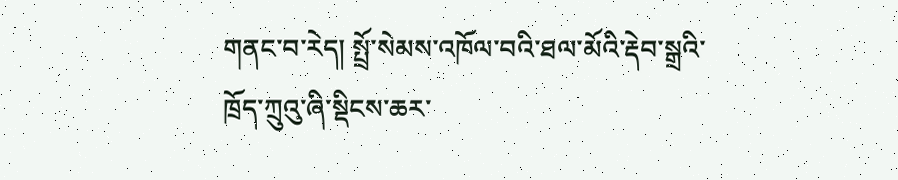གནང་བ་རེད། སྤྲོ་སེམས་འཁོལ་བའི་ཐལ་མོའི་རྡེབ་སྒྲའི་ཁྲོད་ཀྲུའུ་ཞི་སྡིངས་ཆར་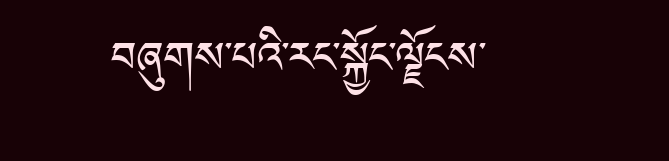བཞུགས་པའི་རང་སྐྱོང་ལྗོངས་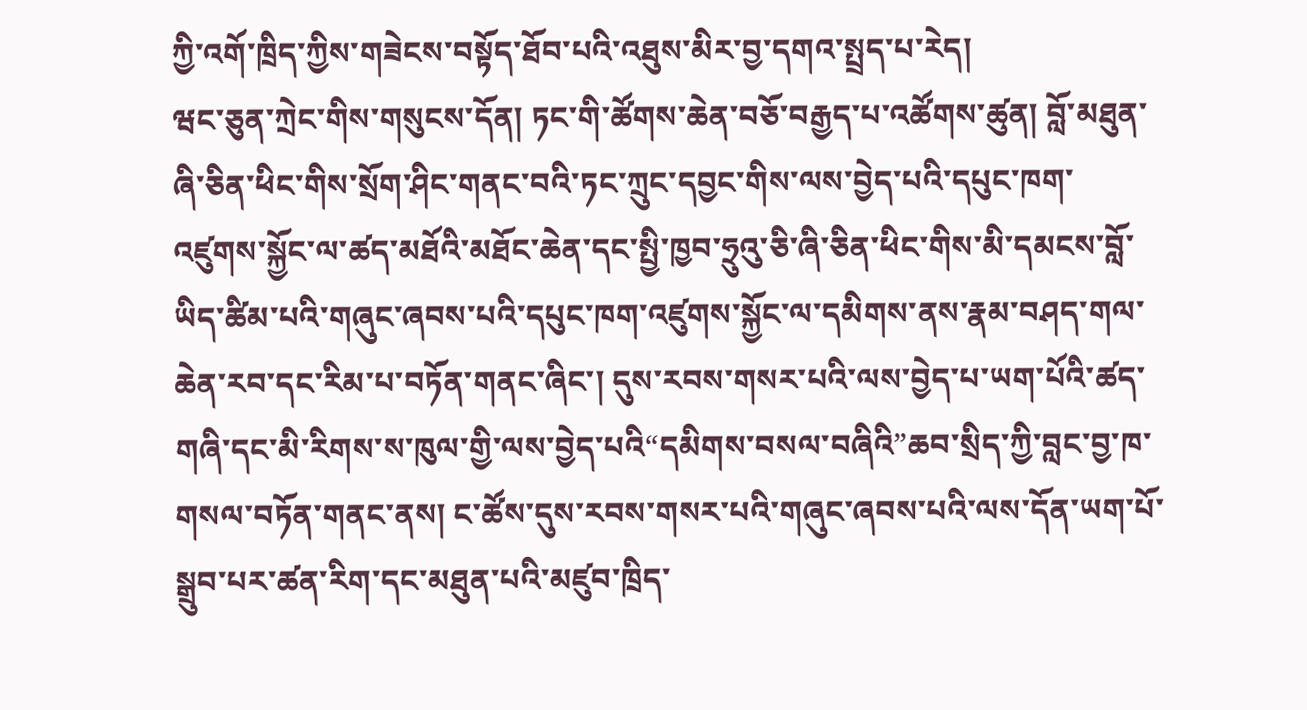ཀྱི་འགོ་ཁྲིད་ཀྱིས་གཟེངས་བསྟོད་ཐོབ་པའི་འཐུས་མིར་བྱ་དགའ་སྤྲད་པ་རེད།
ཝང་ཅུན་ཀྲེང་གིས་གསུངས་དོན། ཏང་གི་ཚོགས་ཆེན་བཅོ་བརྒྱད་པ་འཚོགས་ཚུན། བློ་མཐུན་ཞི་ཅིན་ཕིང་གིས་སྲོག་ཤིང་གནང་བའི་ཏང་ཀྲུང་དབྱང་གིས་ལས་བྱེད་པའི་དཔུང་ཁག་འཛུགས་སྐྱོང་ལ་ཚད་མཐོའི་མཐོང་ཆེན་དང་སྤྱི་ཁྱབ་ཧྲུའུ་ཅི་ཞི་ཅིན་ཕིང་གིས་མི་དམངས་བློ་ཡིད་ཚིམ་པའི་གཞུང་ཞབས་པའི་དཔུང་ཁག་འཛུགས་སྐྱོང་ལ་དམིགས་ནས་རྣམ་བཤད་གལ་ཆེན་རབ་དང་རིམ་པ་བཏོན་གནང་ཞིང་། དུས་རབས་གསར་པའི་ལས་བྱེད་པ་ཡག་པོའི་ཚད་གཞི་དང་མི་རིགས་ས་ཁུལ་གྱི་ལས་བྱེད་པའི“དམིགས་བསལ་བཞིའི”ཆབ་སྲིད་ཀྱི་བླང་བྱ་ཁ་གསལ་བཏོན་གནང་ནས། ང་ཚོས་དུས་རབས་གསར་པའི་གཞུང་ཞབས་པའི་ལས་དོན་ཡག་པོ་སྒྲུབ་པར་ཚན་རིག་དང་མཐུན་པའི་མཛུབ་ཁྲིད་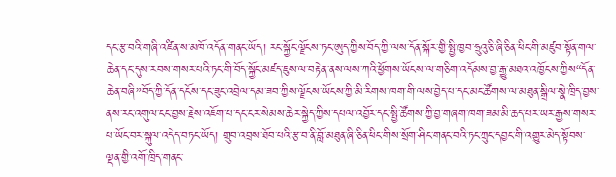དང་རྩ་བའི་གཞི་འཛིན་ས་མཁོ་འདོན་གནང་ཡོད། རང་སྐྱོང་ལྗོངས་ཏང་ཨུད་ཀྱིས་བོད་ཀྱི་ལས་དོན་སྐོར་གྱི་སྤྱི་ཁྱབ་ཧྲུའུ་ཅི་ཞི་ཅིན་ཕིང་གི་མཛུབ་སྟོན་གལ་ཆེན་དང་དུས་རབས་གསར་པའི་ཏང་གི་བོད་སྐྱོང་མཛད་ཇུས་ལ་བརྟེན་ནས་ལས་ཀའི་ཕྱོགས་ཡོངས་ལ་གཅིག་འདོམས་བྱ་རྒྱུ་མཐའ་འཁྱོངས་ཀྱིས“དོན་ཆེན་བཞི”བོད་ཀྱི་དོན་དངོས་དང་ཟུང་འབྲེལ་དམ་ཟབ་ཀྱིས་ལྗོངས་ཡོངས་ཀྱི་མི་རིགས་ཁག་གི་ལས་བྱེད་པ་དང་མང་ཚོགས་ལ་མཐུན་སྒྲིལ་སྣེ་ཁྲིད་བྱས་ནས་རང་འགུལ་ངང་བྱས་རྗེས་འཇོག་པ་དང་ངར་སེམས་ཆེར་སྐྱེད་ཀྱིས་དཔལ་འབྱོར་དང་སྤྱི་ཚོགས་ཀྱི་བྱ་གཞག་ཁག་ཟམ་མི་ཆད་པར་ཡར་རྒྱས་གསར་པ་ཡོང་བར་སྐུལ་འདེད་བཏང་ཡོད། གྲུབ་འབྲས་ཐོབ་པའི་རྩ་བ་ནི་བློ་མཐུན་ཞི་ཅིན་ཕིང་གིས་སྲོག་ཤིང་གནང་བའི་ཏང་ཀྲུང་དབྱང་གི་འགྱུར་མེད་སྟོབས་ལྡན་གྱི་འགོ་ཁྲིད་གནང་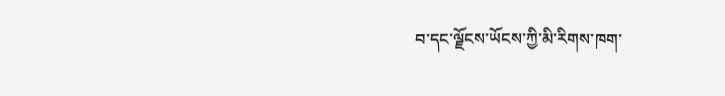བ་དང་ལྗོངས་ཡོངས་ཀྱི་མི་རིགས་ཁག་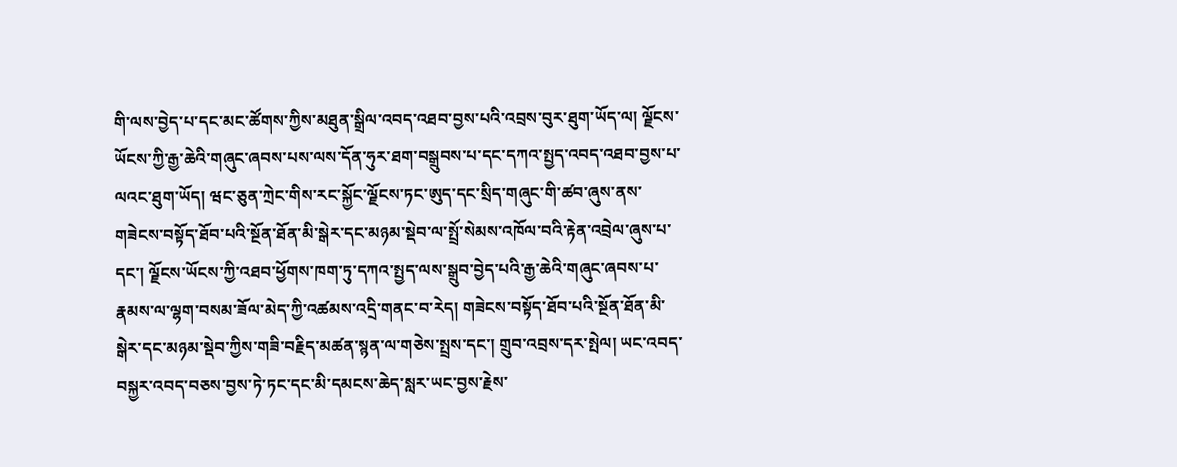གི་ལས་བྱེད་པ་དང་མང་ཚོགས་ཀྱིས་མཐུན་སྒྲིལ་འབད་འཐབ་བྱས་པའི་འབྲས་བུར་ཐུག་ཡོད་ལ། ལྗོངས་ཡོངས་ཀྱི་རྒྱ་ཆེའི་གཞུང་ཞབས་པས་ལས་དོན་ཧུར་ཐག་བསྒྲུབས་པ་དང་དཀའ་སྤྱད་འབད་འཐབ་བྱས་པ་ལའང་ཐུག་ཡོད། ཝང་ཅུན་ཀྲེང་གིས་རང་སྐྱོང་ལྗོངས་ཏང་ཨུད་དང་སྲིད་གཞུང་གི་ཚབ་ཞུས་ནས་གཟེངས་བསྟོད་ཐོབ་པའི་སྔོན་ཐོན་མི་སྒེར་དང་མཉམ་སྡེབ་ལ་སྤྲོ་སེམས་འཁོལ་བའི་རྟེན་འབྲེལ་ཞུས་པ་དང་། ལྗོངས་ཡོངས་ཀྱི་འཐབ་ཕྱོགས་ཁག་ཏུ་དཀའ་སྤྱད་ལས་སྒྲུབ་བྱེད་པའི་རྒྱ་ཆེའི་གཞུང་ཞབས་པ་རྣམས་ལ་ལྷག་བསམ་ཟོལ་མེད་ཀྱི་འཚམས་འདྲི་གནང་བ་རེད། གཟེངས་བསྟོད་ཐོབ་པའི་སྔོན་ཐོན་མི་སྒེར་དང་མཉམ་སྡེབ་ཀྱིས་གཟི་བརྗིད་མཚན་སྙན་ལ་གཅེས་སྤྲས་དང་། གྲུབ་འབྲས་དར་སྤེལ། ཡང་འབད་བསྐྱར་འབད་བཅས་བྱས་ཏེ་ཏང་དང་མི་དམངས་ཆེད་སླར་ཡང་བྱས་རྗེས་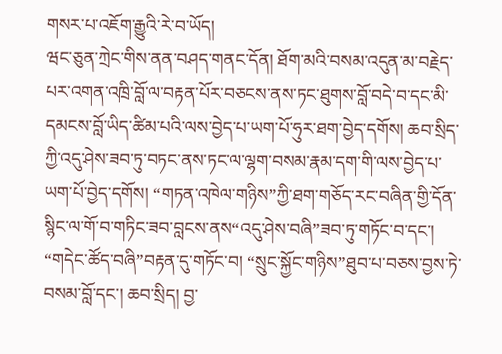གསར་པ་འཇོག་རྒྱུའི་རེ་བ་ཡོད།
ཝང་ཅུན་ཀྲེང་གིས་ནན་བཤད་གནང་དོན། ཐོག་མའི་བསམ་འདུན་མ་བརྗེད་པར་འགན་འཁྲི་བློ་ལ་བརྟན་པོར་བཅངས་ནས་ཏང་ཐུགས་བློ་བདེ་བ་དང་མི་དམངས་བློ་ཡིད་ཚིམ་པའི་ལས་བྱེད་པ་ཡག་པོ་ཧུར་ཐག་བྱེད་དགོས། ཆབ་སྲིད་ཀྱི་འདུ་ཤེས་ཟབ་ཏུ་བཏང་ནས་ཏང་ལ་ལྷག་བསམ་རྣམ་དག་གི་ལས་བྱེད་པ་ཡག་པོ་བྱེད་དགོས། “གཏན་འཁེལ་གཉིས”ཀྱི་ཐག་གཅོད་རང་བཞིན་གྱི་དོན་སྙིང་ལ་གོ་བ་གཏིང་ཟབ་བླངས་ནས“འདུ་ཤེས་བཞི”ཟབ་ཏུ་གཏོང་བ་དང་། “གདེང་ཚོད་བཞི”བརྟན་དུ་གཏོང་བ། “སྲུང་སྐྱོང་གཉིས”ཐུབ་པ་བཅས་བྱས་ཏེ་བསམ་བློ་དང་། ཆབ་སྲིད། བྱ་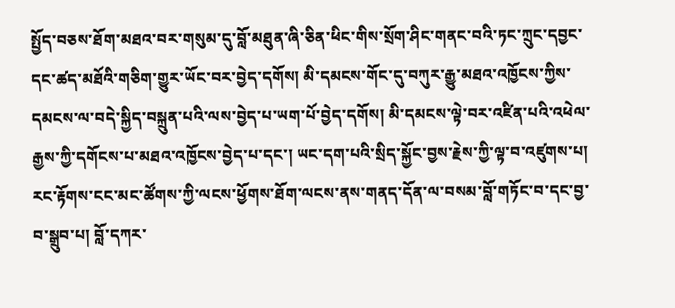སྤྱོད་བཅས་ཐོག་མཐའ་བར་གསུམ་དུ་བློ་མཐུན་ཞི་ཅིན་ཕིང་གིས་སྲོག་ཤིང་གནང་བའི་ཏང་ཀྲུང་དབྱང་དང་ཚད་མཐོའི་གཅིག་གྱུར་ཡོང་བར་བྱེད་དགོས། མི་དམངས་གོང་དུ་བཀུར་རྒྱུ་མཐའ་འཁྱོངས་ཀྱིས་དམངས་ལ་བདེ་སྐྱིད་བསྐྲུན་པའི་ལས་བྱེད་པ་ཡག་པོ་བྱེད་དགོས། མི་དམངས་ལྟེ་བར་འཛིན་པའི་འཕེལ་རྒྱས་ཀྱི་དགོངས་པ་མཐའ་འཁྱོངས་བྱེད་པ་དང་། ཡང་དག་པའི་སྲིད་སྐྱོང་བྱས་རྗེས་ཀྱི་ལྟ་བ་འཛུགས་པ། རང་རྟོགས་ངང་མང་ཚོགས་ཀྱི་ལངས་ཕྱོགས་ཐོག་ལངས་ནས་གནད་དོན་ལ་བསམ་བློ་གཏོང་བ་དང་བྱ་བ་སྒྲུབ་པ། བློ་དཀར་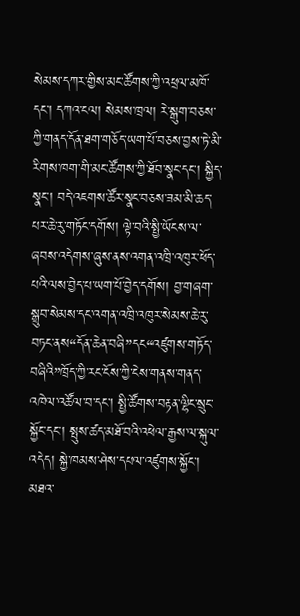སེམས་དཀར་གྱིས་མང་ཚོགས་ཀྱི་འཕྲལ་མཁོ་དང་། དཀའ་ངལ། སེམས་ཁྲལ། རེ་སྒུག་བཅས་ཀྱི་གནད་དོན་ཐག་གཅོད་ཡག་པོ་བཅས་བྱས་ཏེ་མི་རིགས་ཁག་གི་མང་ཚོགས་ཀྱི་ཐོབ་སྣང་དང་། སྐྱིད་སྣང་། བདེ་འཇགས་ཚོར་སྣང་བཅས་ཟམ་མི་ཆད་པར་ཆེ་རུ་གཏོང་དགོས། ལྟེ་བའི་སྤྱི་ཡོངས་ལ་ཞབས་འདེགས་ཞུས་ནས་འགན་འཁྲི་འཁུར་ཕོད་པའི་ལས་བྱེད་པ་ཡག་པོ་བྱེད་དགོས། བྱ་གཞག་སྒྲུབ་སེམས་དང་འགན་འཁྲི་འཁུར་སེམས་ཆེ་རུ་བཏང་ནས“དོན་ཆེན་བཞི”དང“འཛུགས་གཏོད་བཞིའི”ཁྲོད་ཀྱི་རང་ངོས་ཀྱི་ངེས་གནས་གནད་འཁེལ་འཚོལ་བ་དང་། སྤྱི་ཚོགས་བརྟན་ལྷིང་སྲུང་སྐྱོང་དང་། སྤུས་ཚད་མཐོ་བའི་འཕེལ་རྒྱས་ལ་སྐུལ་འདེད། སྐྱེ་ཁམས་ཤེས་དཔལ་འཛུགས་སྐྱོང་། མཐའ་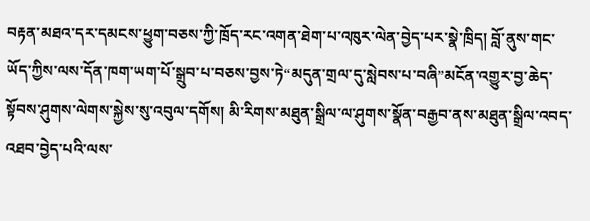བརྟན་མཐའ་དར་དམངས་ཕྱུག་བཅས་ཀྱི་ཁྲོད་རང་འགན་ཐེག་པ་འཁུར་ལེན་བྱེད་པར་སྣེ་ཁྲིད། བློ་ནུས་གང་ཡོད་ཀྱིས་ལས་དོན་ཁག་ཡག་པོ་སྒྲུབ་པ་བཅས་བྱས་ཏེ“མདུན་གྲལ་དུ་སླེབས་པ་བཞི”མངོན་འགྱུར་བྱ་ཆེད་སྟོབས་ཤུགས་ལེགས་སྐྱེས་སུ་འབུལ་དགོས། མི་རིགས་མཐུན་སྒྲིལ་ལ་ཤུགས་སྣོན་བརྒྱབ་ནས་མཐུན་སྒྲིལ་འབད་འཐབ་བྱེད་པའི་ལས་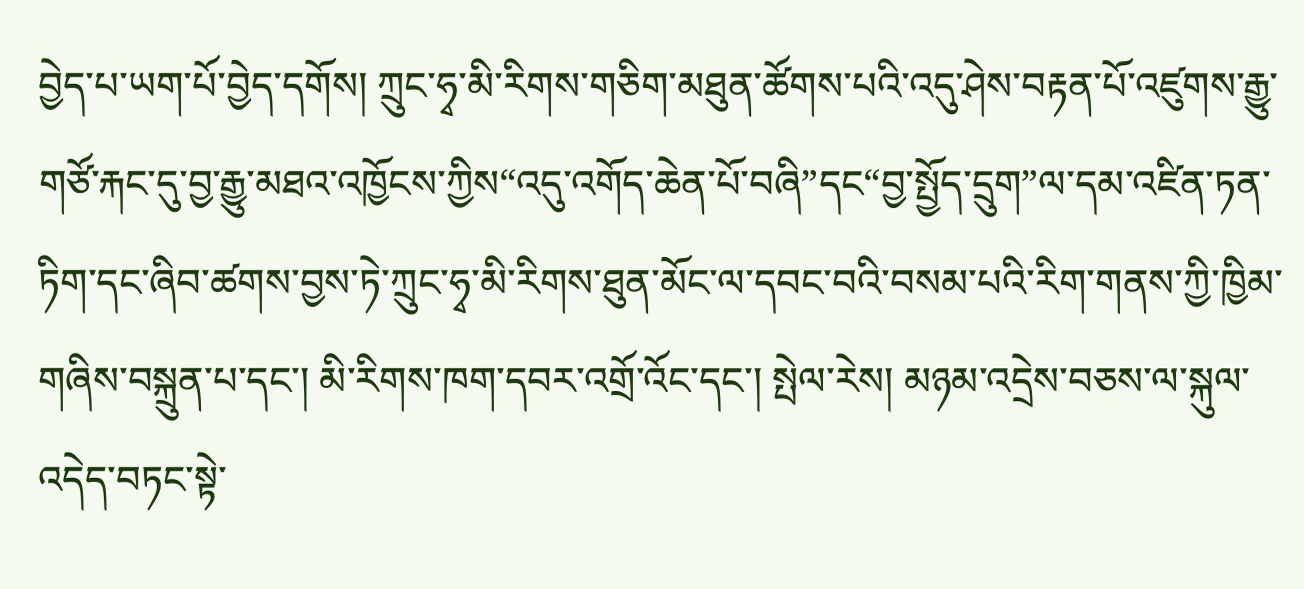བྱེད་པ་ཡག་པོ་བྱེད་དགོས། ཀྲུང་ཧྭ་མི་རིགས་གཅིག་མཐུན་ཚོགས་པའི་འདུ་ཤེས་བརྟན་པོ་འཛུགས་རྒྱུ་གཙོ་རྐང་དུ་བྱ་རྒྱུ་མཐའ་འཁྱོངས་ཀྱིས“འདུ་འགོད་ཆེན་པོ་བཞི”དང“བྱ་སྤྱོད་དྲུག”ལ་དམ་འཛིན་ཏན་ཏིག་དང་ཞིབ་ཚགས་བྱས་ཏེ་ཀྲུང་ཧྭ་མི་རིགས་ཐུན་མོང་ལ་དབང་བའི་བསམ་པའི་རིག་གནས་ཀྱི་ཁྱིམ་གཞིས་བསྐྲུན་པ་དང་། མི་རིགས་ཁག་དབར་འགྲོ་འོང་དང་། སྤེལ་རེས། མཉམ་འདྲེས་བཅས་ལ་སྐུལ་འདེད་བཏང་སྟེ་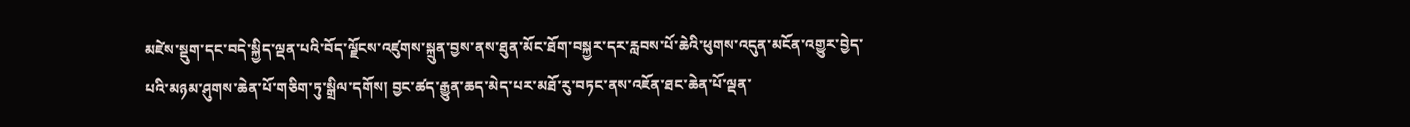མཛེས་སྡུག་དང་བདེ་སྐྱིད་ལྡན་པའི་བོད་ལྗོངས་འཛུགས་སྐྲུན་བྱས་ནས་ཐུན་མོང་ཐོག་བསྐྱར་དར་རླབས་པོ་ཆེའི་ཕུགས་འདུན་མངོན་འགྱུར་བྱེད་པའི་མཉམ་ཤུགས་ཆེན་པོ་གཅིག་ཏུ་སྒྲིལ་དགོས། བྱང་ཚད་རྒྱུན་ཆད་མེད་པར་མཐོ་རུ་བཏང་ནས་འཇོན་ཐང་ཆེན་པོ་ལྡན་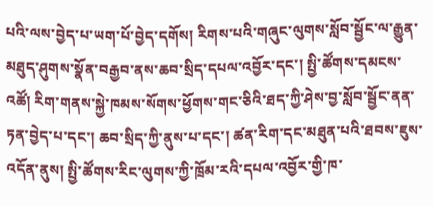པའི་ལས་བྱེད་པ་ཡག་པོ་བྱེད་དགོས། རིགས་པའི་གཞུང་ལུགས་སློབ་སྦྱོང་ལ་རྒྱུན་མཐུད་ཤུགས་སྣོན་བརྒྱབ་ནས་ཆབ་སྲིད་དཔལ་འབྱོར་དང་། སྤྱི་ཚོགས་དམངས་འཚོ། རིག་གནས་སྐྱེ་ཁམས་སོགས་ཕྱོགས་གང་ཅིའི་ཐད་ཀྱི་ཤེས་བྱ་སློབ་སྦྱོང་ནན་ཏན་བྱེད་པ་དང་། ཆབ་སྲིད་ཀྱི་ནུས་པ་དང་། ཚན་རིག་དང་མཐུན་པའི་ཐབས་ཇུས་འདོན་ནུས། སྤྱི་ཚོགས་རིང་ལུགས་ཀྱི་ཁྲོམ་རའི་དཔལ་འབྱོར་གྱི་ཁ་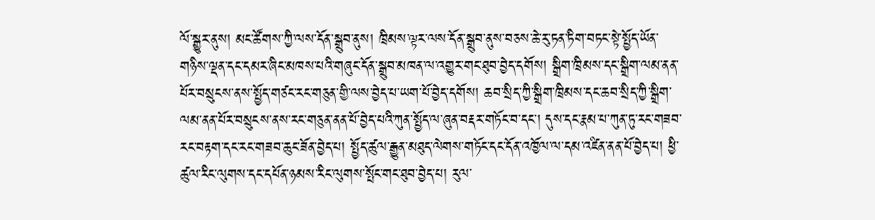ལོ་སྒྱུར་ནུས། མང་ཚོགས་ཀྱི་ལས་དོན་སྒྲུབ་ནུས། ཁྲིམས་ལྟར་ལས་དོན་སྒྲུབ་ནུས་བཅས་ཆེ་རུ་ཏན་ཏིག་བཏང་སྟེ་སྤྱོད་ཡོན་གཉིས་ལྡན་དང་དམར་ཞིང་མཁས་པའི་གཞུང་དོན་སྒྲུབ་མཁན་ལ་འགྱུར་གང་ཐུབ་བྱེད་དགོས། སྒྲིག་ཁྲིམས་དང་སྒྲིག་ལམ་ནན་པོར་བསྲུངས་ནས་སྤྱོད་གཙང་རང་གཅུན་གྱི་ལས་བྱེད་པ་ཡག་པོ་བྱེད་དགོས། ཆབ་སྲིད་ཀྱི་སྒྲིག་ཁྲིམས་དང་ཆབ་སྲིད་ཀྱི་སྒྲིག་ལམ་ནན་པོར་བསྲུངས་ནས་རང་གཅུན་ནན་པོ་བྱེད་པའི་ཀུན་སྤྱོད་ལ་ཞུན་བརྡར་གཏོང་བ་དང་། དུས་དང་རྣམ་པ་ཀུན་ཏུ་རང་གཟབ་རང་བརྟག་དང་རང་གཟབ་ཆུང་ཟོན་བྱེད་པ། སྤྱོད་ཚུལ་རྒྱུན་མཐུད་ལེགས་གཏོང་དང་དོན་འཁྱོལ་ལ་དམ་འཛིན་ནན་པོ་བྱེད་པ། ཕྱི་ཚུལ་རིང་ལུགས་དང་དཔོན་ཉམས་རིང་ལུགས་སྤོང་གང་ཐུབ་བྱེད་པ། རུལ་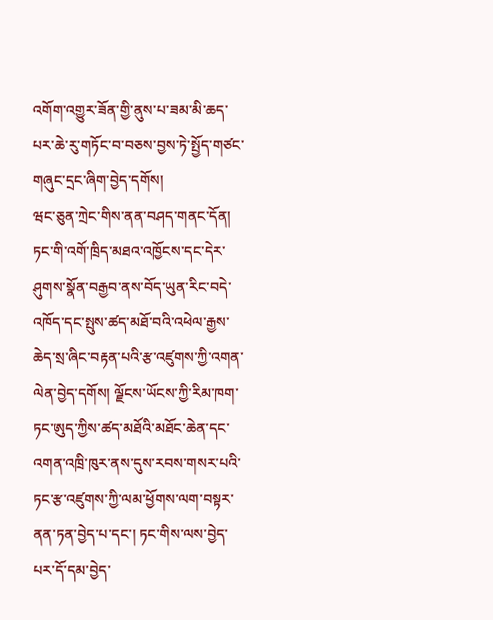འགོག་འགྱུར་ཟོན་གྱི་ནུས་པ་ཟམ་མི་ཆད་པར་ཆེ་རུ་གཏོང་བ་བཅས་བྱས་ཏེ་སྤྱོད་གཙང་གཞུང་དྲང་ཞིག་བྱེད་དགོས།
ཝང་ཅུན་ཀྲེང་གིས་ནན་བཤད་གནང་དོན། ཏང་གི་འགོ་ཁྲིད་མཐའ་འཁྱོངས་དང་དེར་ཤུགས་སྣོན་བརྒྱབ་ནས་བོད་ཡུན་རིང་བདེ་འཁོད་དང་སྤུས་ཚད་མཐོ་བའི་འཕེལ་རྒྱས་ཆེད་སྲ་ཞིང་བརྟན་པའི་རྩ་འཛུགས་ཀྱི་འགན་ལེན་བྱེད་དགོས། ལྗོངས་ཡོངས་ཀྱི་རིམ་ཁག་ཏང་ཨུད་ཀྱིས་ཚད་མཐོའི་མཐོང་ཆེན་དང་འགན་འཁྲི་ཁུར་ནས་དུས་རབས་གསར་པའི་ཏང་རྩ་འཛུགས་ཀྱི་ལམ་ཕྱོགས་ལག་བསྟར་ནན་ཏན་བྱེད་པ་དང་། ཏང་གིས་ལས་བྱེད་པར་དོ་དམ་བྱེད་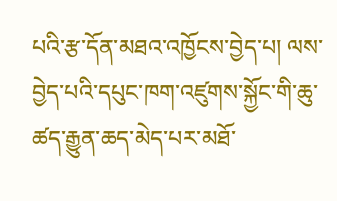པའི་རྩ་དོན་མཐའ་འཁྱོངས་བྱེད་པ། ལས་བྱེད་པའི་དཔུང་ཁག་འཛུགས་སྐྱོང་གི་ཆུ་ཚད་རྒྱུན་ཆད་མེད་པར་མཐོ་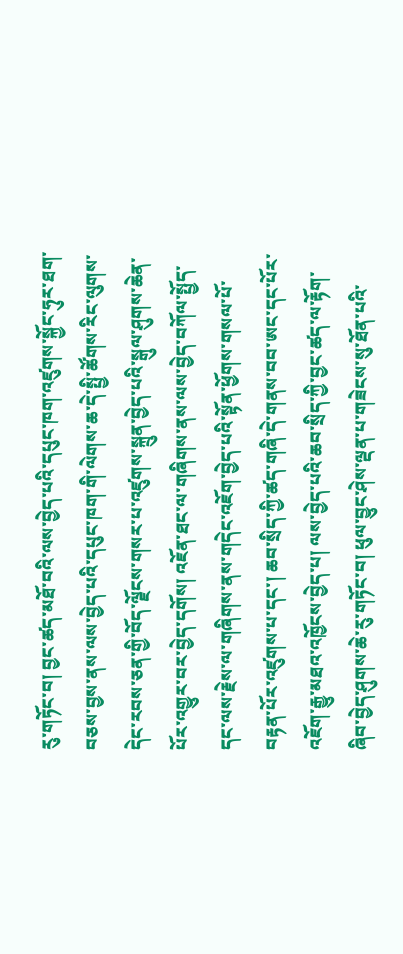རུ་གཏོང་བ། བྱང་ཚད་མཐོ་བའི་ལས་བྱེད་པའི་དཔུང་ཁག་འཛུགས་སྐྱོང་ཧུར་ཐག་བཅས་བྱས་ནས་ལས་བྱེད་པའི་དཔུང་ཁག་གི་ལེགས་ཆ་དེ་སྤྱི་ཚོགས་རིང་ལུགས་དེང་རབས་ཅན་གྱི་བོད་ལྗོངས་གསར་པ་འཛུགས་སྐྲུན་བྱེད་པའི་སྒུལ་ཤུགས་ཆེན་པོར་འགྱུར་བར་བྱེད་དགོས། འཇོན་ཐང་ལ་གཞིགས་ནས་ལས་བྱེད་བཀོལ་སྤྱོད་དང་ལས་རྗེས་ལ་གཞིགས་ནས་གདེང་འཇོག་བྱེད་པའི་སྟོན་ཕྱོགས་གསལ་པོ་བརྟན་པོར་འཛུགས་པ་དང་། ཆབ་སྲིད་ཀྱི་ཚད་གཞི་དེ་གནས་བབ་ཨང་དང་པོར་འཇོག་རྒྱུ་མཐའ་འཁྱོངས་བྱེད་པ། ལས་བྱེད་པའི་ཆབ་སྲིད་ཀྱི་བྱང་ཚད་ལ་རྟོག་ཞིབ་བྱེད་ཤུགས་ཆེ་རུ་གཏོང་བ། ཕུལ་བྱུང་ཤེས་ལྡན་པ་གཟེངས་སུ་ཐོན་པའི་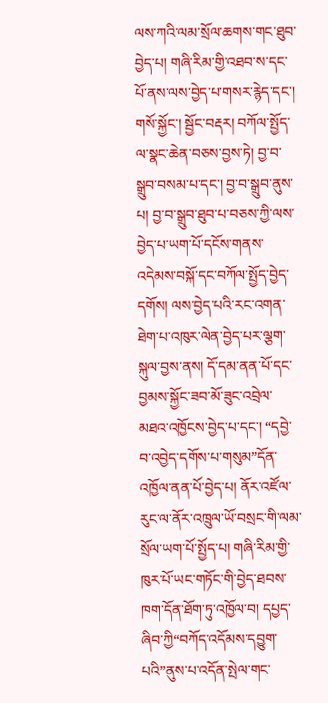ལས་ཀའི་ལམ་སྲོལ་ཆགས་གང་ཐུབ་བྱེད་པ། གཞི་རིམ་གྱི་འཐབ་ས་དང་པོ་ནས་ལས་བྱེད་པ་གསར་རྙེད་དང་། གསོ་སྐྱོང་། སྦྱོང་བརྡར། བཀོལ་སྤྱོད་ལ་སྣང་ཆེན་བཅས་བྱས་ཏེ། བྱ་བ་སྒྲུབ་བསམ་པ་དང་། བྱ་བ་སྒྲུབ་ནུས་པ། བྱ་བ་སྒྲུབ་ཐུབ་པ་བཅས་ཀྱི་ལས་བྱེད་པ་ཡག་པོ་དངོས་གནས་འདེམས་བསྐོ་དང་བཀོལ་སྤྱོད་བྱེད་དགོས། ལས་བྱེད་པའི་རང་འགན་ཐེག་པ་འཁུར་ལེན་བྱེད་པར་ལྕག་སྐུལ་བྱས་ནས། དོ་དམ་ནན་པོ་དང་བྱམས་སྐྱོང་ཟབ་མོ་ཟུང་འབྲེལ་མཐའ་འཁྱོངས་བྱེད་པ་དང་། “དབྱེ་བ་འབྱེད་དགོས་པ་གསུམ”དོན་འཁྱོལ་ནན་པོ་བྱེད་པ། ནོར་འཛོལ་རུང་ལ་ནོར་འཁྲུལ་ཡོ་བསྲང་གི་ལམ་སྲོལ་ཡག་པོ་སྤྱོད་པ། གཞི་རིམ་གྱི་ཁུར་པོ་ཡང་གཏོང་གི་བྱེད་ཐབས་ཁག་དོན་ཐོག་ཏུ་འཁྱོལ་བ། དཔྱད་ཞིབ་ཀྱི“བཀོད་འདོམས་དབྱུག་པའི”ནུས་པ་འདོན་སྤེལ་གང་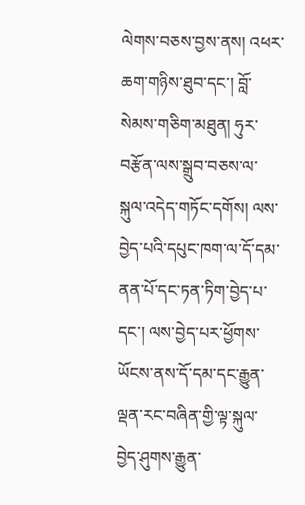ལེགས་བཅས་བྱས་ནས། འཕར་ཆག་གཉིས་ཐུབ་དང་། བློ་སེམས་གཅིག་མཐུན། ཧུར་བརྩོན་ལས་སྒྲུབ་བཅས་ལ་སྐུལ་འདེད་གཏོང་དགོས། ལས་བྱེད་པའི་དཔུང་ཁག་ལ་དོ་དམ་ནན་པོ་དང་ཏན་ཏིག་བྱེད་པ་དང་། ལས་བྱེད་པར་ཕྱོགས་ཡོངས་ནས་དོ་དམ་དང་རྒྱུན་ལྡན་རང་བཞིན་གྱི་ལྟ་སྐུལ་བྱེད་ཤུགས་རྒྱུན་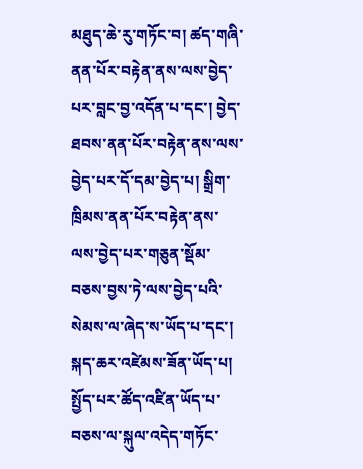མཐུད་ཆེ་རུ་གཏོང་བ། ཚད་གཞི་ནན་པོར་བརྟེན་ནས་ལས་བྱེད་པར་བླང་བྱ་འདོན་པ་དང་། བྱེད་ཐབས་ནན་པོར་བརྟེན་ནས་ལས་བྱེད་པར་དོ་དམ་བྱེད་པ། སྒྲིག་ཁྲིམས་ནན་པོར་བརྟེན་ནས་ལས་བྱེད་པར་གཅུན་སྡོམ་བཅས་བྱས་ཏེ་ལས་བྱེད་པའི་སེམས་ལ་ཞེད་ས་ཡོད་པ་དང་། སྐད་ཆར་འཛེམས་ཟོན་ཡོད་པ། སྤྱོད་པར་ཚོད་འཛིན་ཡོད་པ་བཅས་ལ་སྐུལ་འདེད་གཏོང་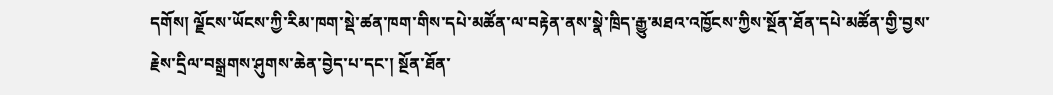དགོས། ལྗོངས་ཡོངས་ཀྱི་རིམ་ཁག་སྡེ་ཚན་ཁག་གིས་དཔེ་མཚོན་ལ་བརྟེན་ནས་སྣེ་ཁྲིད་རྒྱུ་མཐའ་འཁྱོངས་ཀྱིས་སྔོན་ཐོན་དཔེ་མཚོན་གྱི་བྱས་རྗེས་དྲིལ་བསྒྲགས་ཤུགས་ཆེན་བྱེད་པ་དང་། སྔོན་ཐོན་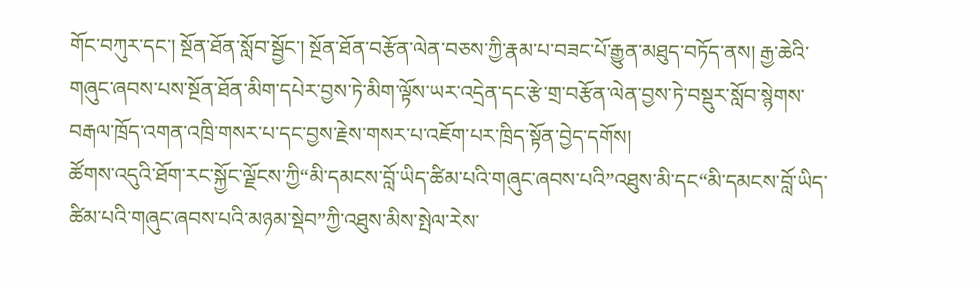གོང་བཀུར་དང་། སྔོན་ཐོན་སློབ་སྦྱོང་། སྔོན་ཐོན་བརྩོན་ལེན་བཅས་ཀྱི་རྣམ་པ་བཟང་པོ་རྒྱུན་མཐུད་བཏོད་ནས། རྒྱ་ཆེའི་གཞུང་ཞབས་པས་སྔོན་ཐོན་མིག་དཔེར་བྱས་ཏེ་མིག་ལྟོས་ཡར་འདྲེན་དང་རྩེ་གྲ་བརྩོན་ལེན་བྱས་ཏེ་བསྡུར་སློབ་སྙེགས་བརྒལ་ཁྲོད་འགན་འཁྲི་གསར་པ་དང་བྱས་རྗེས་གསར་པ་འཇོག་པར་ཁྲིད་སྟོན་བྱེད་དགོས།
ཚོགས་འདུའི་ཐོག་རང་སྐྱོང་ལྗོངས་ཀྱི“མི་དམངས་བློ་ཡིད་ཚིམ་པའི་གཞུང་ཞབས་པའི”འཐུས་མི་དང“མི་དམངས་བློ་ཡིད་ཚིམ་པའི་གཞུང་ཞབས་པའི་མཉམ་སྡེབ”ཀྱི་འཐུས་མིས་སྤེལ་རེས་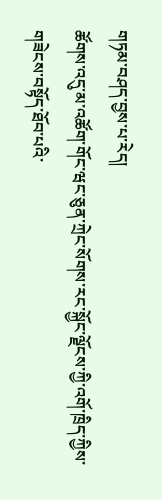གཏམ་བཤད་བྱས་པ་རེད།
ཚོགས་འདུ་མ་འཚོག་གོང་ཝང་ཅུན་ཀྲེང་སོགས་རང་སྐྱོང་ལྗོངས་ཀྱི་འགོ་ཁྲིད་ཀྱིས་གཟེངས་བསྟོད་ཐོབ་པའི་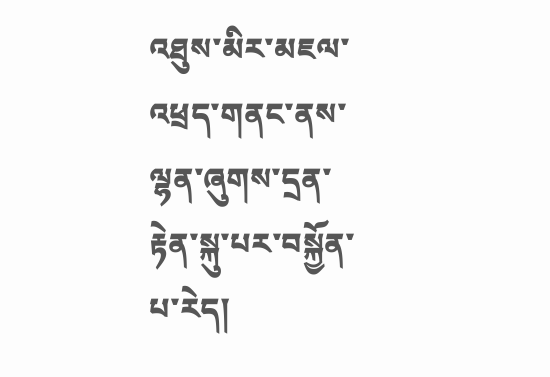འཐུས་མིར་མཇལ་འཕྲད་གནང་ནས་ལྷན་ཞུགས་དྲན་རྟེན་སྐུ་པར་བསྐྱོན་པ་རེད།